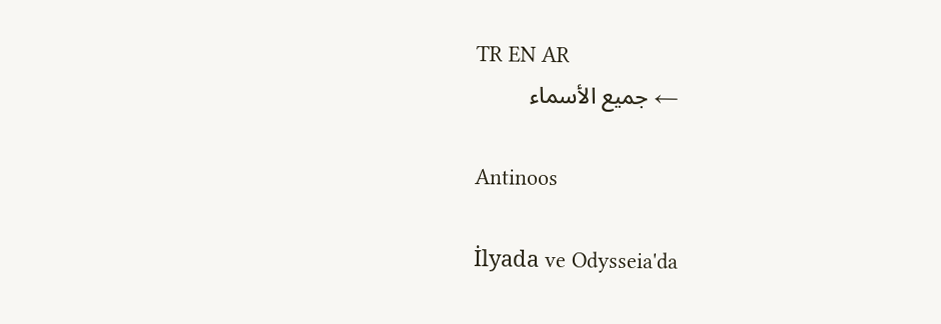TR EN AR
← جميع الأسماء

Antinoos

İlyada ve Odysseia'da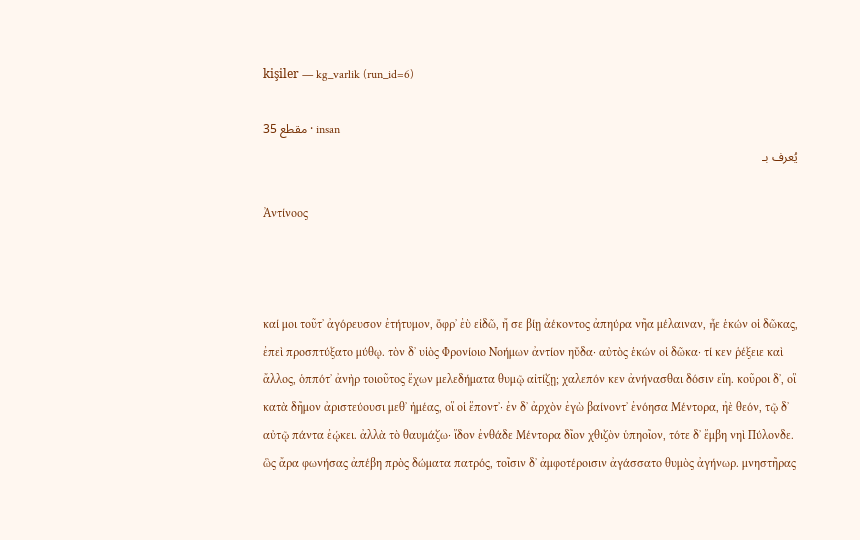kişiler — kg_varlik (run_id=6)

35 مقطع · insan
يُعرف بـ

Ἀντίνοος



καί μοι τοῦτʼ ἀγόρευσον ἐτήτυμον, ὄφρʼ ἐὺ εἰδῶ, ἤ σε βίῃ ἀέκοντος ἀπηύρα νῆα μέλαιναν, ἦε ἑκών οἱ δῶκας, ἐπεὶ προσπτύξατο μύθῳ. τὸν δʼ υἱὸς Φρονίοιο Νοήμων ἀντίον ηὔδα· αὐτὸς ἑκών οἱ δῶκα· τί κεν ῥέξειε καὶ ἄλλος, ὁππότʼ ἀνὴρ τοιοῦτος ἔχων μελεδήματα θυμῷ αἰτίζῃ; χαλεπόν κεν ἀνήνασθαι δόσιν εἴη. κοῦροι δʼ, οἳ κατὰ δῆμον ἀριστεύουσι μεθʼ ἡμέας, οἵ οἱ ἕποντʼ· ἐν δʼ ἀρχὸν ἐγὼ βαίνοντʼ ἐνόησα Μέντορα, ἠὲ θεόν, τῷ δʼ αὐτῷ πάντα ἐῴκει. ἀλλὰ τὸ θαυμάζω· ἴδον ἐνθάδε Μέντορα δῖον χθιζὸν ὑπηοῖον, τότε δʼ ἔμβη νηὶ Πύλονδε. ὣς ἄρα φωνήσας ἀπέβη πρὸς δώματα πατρός, τοῖσιν δʼ ἀμφοτέροισιν ἀγάσσατο θυμὸς ἀγήνωρ. μνηστῆρας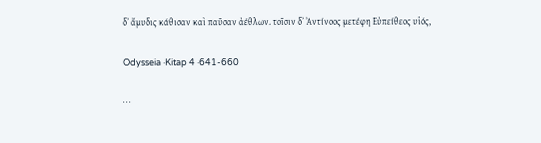δʼ ἄμυδις κάθισαν καὶ παῦσαν ἀέθλων. τοῖσιν δʼ Ἀντίνοος μετέφη Εὐπείθεος υἱός,

Odysseia ·Kitap 4 ·641-660

· · ·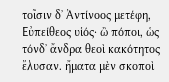τοῖσιν δʼ Ἀντίνοος μετέφη, Εὐπείθεος υἱός· ὢ πόποι, ὡς τόνδʼ ἄνδρα θεοὶ κακότητος ἔλυσαν. ἤματα μὲν σκοποὶ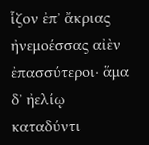ἷζον ἐπʼ ἄκριας ἠνεμοέσσας αἰὲν ἐπασσύτεροι· ἅμα δʼ ἠελίῳ καταδύντι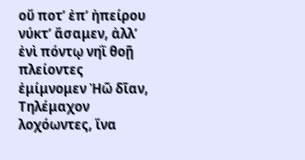οὔ ποτʼ ἐπʼ ἠπείρου νύκτʼ ἄσαμεν, ἀλλʼ ἐνὶ πόντῳ νηῒ θοῇ πλείοντες ἐμίμνομεν Ἠῶ δῖαν, Τηλέμαχον λοχόωντες, ἵνα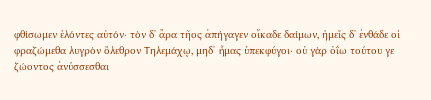φθίσωμεν ἑλόντες αὐτόν· τὸν δʼ ἄρα τῆος ἀπήγαγεν οἴκαδε δαίμων, ἡμεῖς δʼ ἐνθάδε οἱ φραζώμεθα λυγρὸν ὄλεθρον Τηλεμάχῳ, μηδʼ ἧμας ὑπεκφύγοι· οὐ γὰρ ὀΐω τούτου γε ζώοντος ἀνύσσεσθαι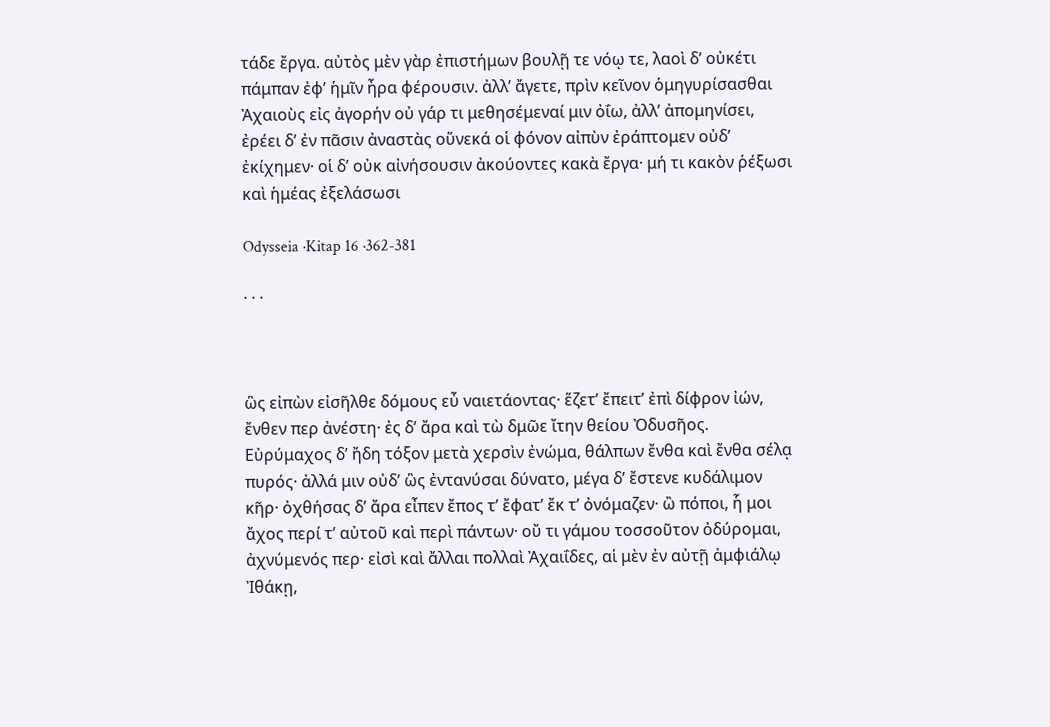τάδε ἔργα. αὐτὸς μὲν γὰρ ἐπιστήμων βουλῇ τε νόῳ τε, λαοὶ δʼ οὐκέτι πάμπαν ἐφʼ ἡμῖν ἦρα φέρουσιν. ἀλλʼ ἄγετε, πρὶν κεῖνον ὁμηγυρίσασθαι Ἀχαιοὺς εἰς ἀγορήν οὐ γάρ τι μεθησέμεναί μιν ὀΐω, ἀλλʼ ἀπομηνίσει, ἐρέει δʼ ἐν πᾶσιν ἀναστὰς οὕνεκά οἱ φόνον αἰπὺν ἐράπτομεν οὐδʼ ἐκίχημεν· οἱ δʼ οὐκ αἰνήσουσιν ἀκούοντες κακὰ ἔργα· μή τι κακὸν ῥέξωσι καὶ ἡμέας ἐξελάσωσι

Odysseia ·Kitap 16 ·362-381

· · ·



ὣς εἰπὼν εἰσῆλθε δόμους εὖ ναιετάοντας· ἕζετʼ ἔπειτʼ ἐπὶ δίφρον ἰών, ἔνθεν περ ἀνέστη· ἐς δʼ ἄρα καὶ τὼ δμῶε ἴτην θείου Ὀδυσῆος. Εὐρύμαχος δʼ ἤδη τόξον μετὰ χερσὶν ἐνώμα, θάλπων ἔνθα καὶ ἔνθα σέλᾳ πυρός· ἀλλά μιν οὐδʼ ὣς ἐντανύσαι δύνατο, μέγα δʼ ἔστενε κυδάλιμον κῆρ· ὀχθήσας δʼ ἄρα εἶπεν ἔπος τʼ ἔφατʼ ἔκ τʼ ὀνόμαζεν· ὢ πόποι, ἧ μοι ἄχος περί τʼ αὐτοῦ καὶ περὶ πάντων· οὔ τι γάμου τοσσοῦτον ὀδύρομαι, ἀχνύμενός περ· εἰσὶ καὶ ἄλλαι πολλαὶ Ἀχαιΐδες, αἱ μὲν ἐν αὐτῇ ἀμφιάλῳ Ἰθάκῃ,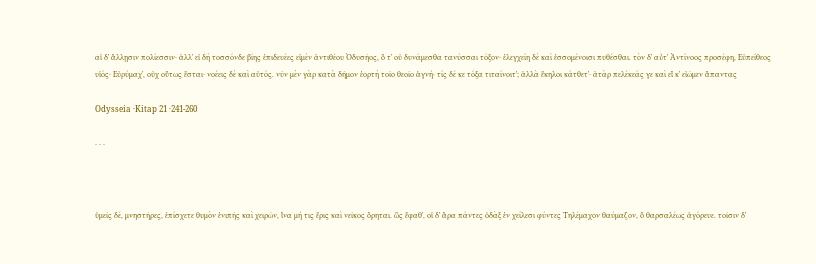αἱ δʼ ἄλλῃσιν πολίεσσιν· ἀλλʼ εἰ δὴ τοσσόνδε βίης ἐπιδευέες εἰμὲν ἀντιθέου Ὀδυσῆος, ὅ τʼ οὐ δυνάμεσθα τανύσσαι τόξον· ἐλεγχείη δὲ καὶ ἐσσομένοισι πυθέσθαι. τὸν δʼ αὖτʼ Ἀντίνοος προσέφη, Εὐπείθεος υἱός· Εὐρύμαχʼ, οὐχ οὕτως ἔσται· νοέεις δὲ καὶ αὐτός. νῦν μὲν γὰρ κατὰ δῆμον ἑορτὴ τοῖο θεοῖο ἁγνή· τίς δέ κε τόξα τιταίνοιτʼ; ἀλλὰ ἕκηλοι κάτθετʼ· ἀτὰρ πελέκεάς γε καὶ εἴ κʼ εἰῶμεν ἅπαντας

Odysseia ·Kitap 21 ·241-260

· · ·



ὑμεῖς δέ, μνηστῆρες, ἐπίσχετε θυμὸν ἐνιπῆς καὶ χειρῶν, ἵνα μή τις ἔρις καὶ νεῖκος ὄρηται. ὣς ἔφαθʼ, οἱ δʼ ἄρα πάντες ὀδὰξ ἐν χείλεσι φύντες Τηλέμαχον θαύμαζον, ὃ θαρσαλέως ἀγόρευε. τοῖσιν δʼ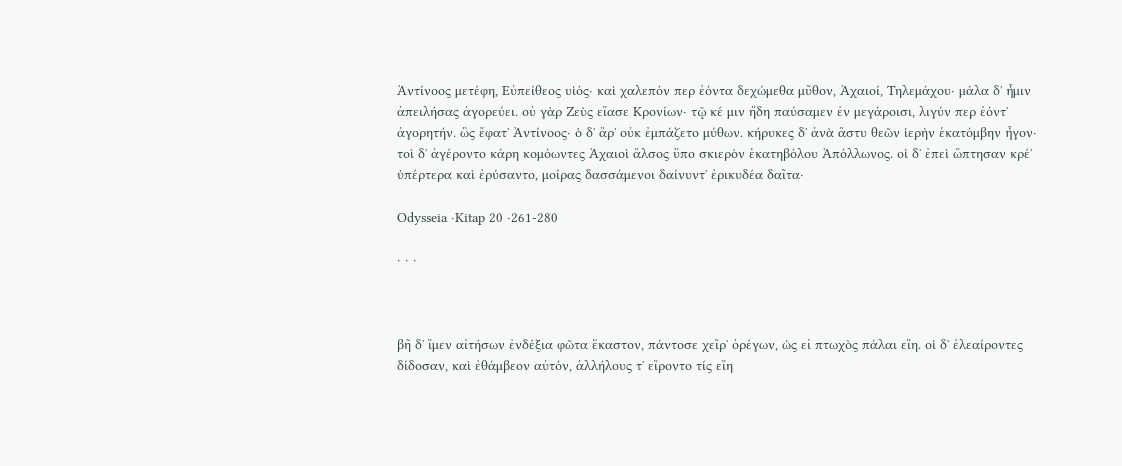Ἀντίνοος μετέφη, Εὐπείθεος υἱός· καὶ χαλεπόν περ ἐόντα δεχώμεθα μῦθον, Ἀχαιοί, Τηλεμάχου· μάλα δʼ ἧμιν ἀπειλήσας ἀγορεύει. οὐ γὰρ Ζεὺς εἴασε Κρονίων· τῷ κέ μιν ἤδη παύσαμεν ἐν μεγάροισι, λιγύν περ ἐόντʼ ἀγορητήν. ὣς ἔφατʼ Ἀντίνοος· ὁ δʼ ἄρʼ οὐκ ἐμπάζετο μύθων. κήρυκες δʼ ἀνὰ ἄστυ θεῶν ἱερὴν ἑκατόμβην ἦγον· τοὶ δʼ ἀγέροντο κάρη κομόωντες Ἀχαιοὶ ἄλσος ὕπο σκιερὸν ἑκατηβόλου Ἀπόλλωνος. οἱ δʼ ἐπεὶ ὤπτησαν κρέʼ ὑπέρτερα καὶ ἐρύσαντο, μοίρας δασσάμενοι δαίνυντʼ ἐρικυδέα δαῖτα·

Odysseia ·Kitap 20 ·261-280

· · ·



βῆ δʼ ἴμεν αἰτήσων ἐνδέξια φῶτα ἕκαστον, πάντοσε χεῖρʼ ὀρέγων, ὡς εἰ πτωχὸς πάλαι εἴη. οἱ δʼ ἐλεαίροντες δίδοσαν, καὶ ἐθάμβεον αὐτόν, ἀλλήλους τʼ εἴροντο τίς εἴη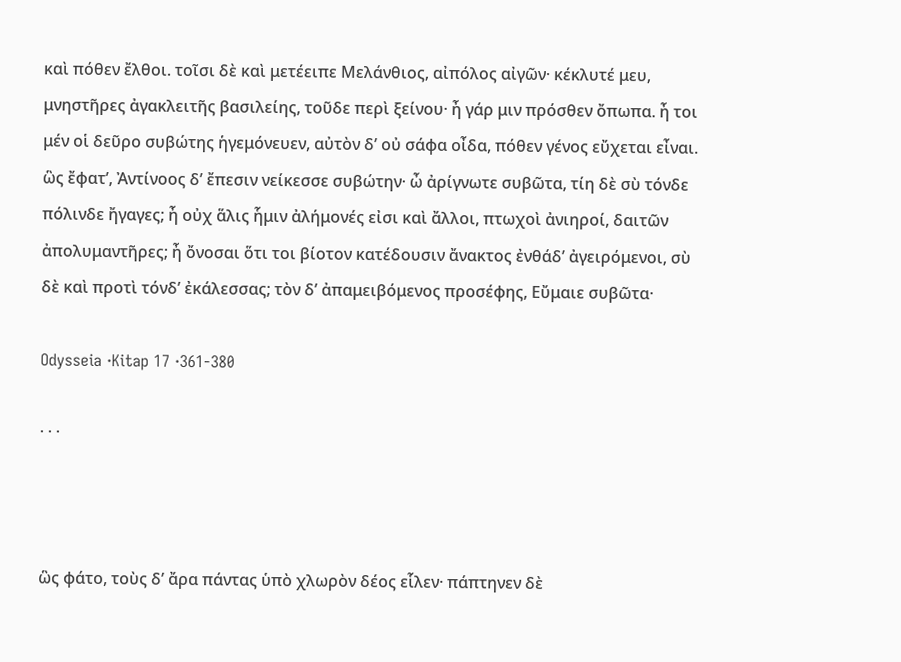καὶ πόθεν ἔλθοι. τοῖσι δὲ καὶ μετέειπε Μελάνθιος, αἰπόλος αἰγῶν· κέκλυτέ μευ, μνηστῆρες ἀγακλειτῆς βασιλείης, τοῦδε περὶ ξείνου· ἦ γάρ μιν πρόσθεν ὄπωπα. ἦ τοι μέν οἱ δεῦρο συβώτης ἡγεμόνευεν, αὐτὸν δʼ οὐ σάφα οἶδα, πόθεν γένος εὔχεται εἶναι. ὣς ἔφατʼ, Ἀντίνοος δʼ ἔπεσιν νείκεσσε συβώτην· ὦ ἀρίγνωτε συβῶτα, τίη δὲ σὺ τόνδε πόλινδε ἤγαγες; ἦ οὐχ ἅλις ἧμιν ἀλήμονές εἰσι καὶ ἄλλοι, πτωχοὶ ἀνιηροί, δαιτῶν ἀπολυμαντῆρες; ἦ ὄνοσαι ὅτι τοι βίοτον κατέδουσιν ἄνακτος ἐνθάδʼ ἀγειρόμενοι, σὺ δὲ καὶ προτὶ τόνδʼ ἐκάλεσσας; τὸν δʼ ἀπαμειβόμενος προσέφης, Εὔμαιε συβῶτα·

Odysseia ·Kitap 17 ·361-380

· · ·



ὣς φάτο, τοὺς δʼ ἄρα πάντας ὑπὸ χλωρὸν δέος εἷλεν· πάπτηνεν δὲ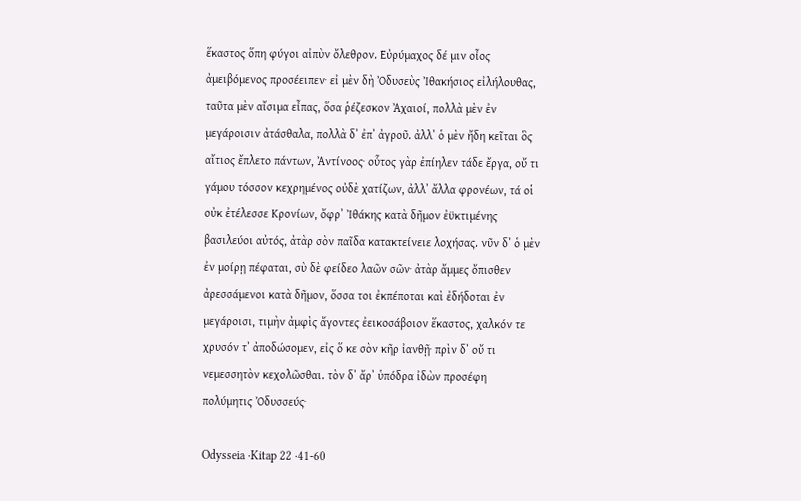ἕκαστος ὅπη φύγοι αἰπὺν ὄλεθρον. Εὐρύμαχος δέ μιν οἶος ἀμειβόμενος προσέειπεν· εἰ μὲν δὴ Ὀδυσεὺς Ἰθακήσιος εἰλήλουθας, ταῦτα μὲν αἴσιμα εἶπας, ὅσα ῥέζεσκον Ἀχαιοί, πολλὰ μὲν ἐν μεγάροισιν ἀτάσθαλα, πολλὰ δʼ ἐπʼ ἀγροῦ. ἀλλʼ ὁ μὲν ἤδη κεῖται ὃς αἴτιος ἔπλετο πάντων, Ἀντίνοος· οὗτος γὰρ ἐπίηλεν τάδε ἔργα, οὔ τι γάμου τόσσον κεχρημένος οὐδὲ χατίζων, ἀλλʼ ἄλλα φρονέων, τά οἱ οὐκ ἐτέλεσσε Κρονίων, ὄφρʼ Ἰθάκης κατὰ δῆμον ἐϋκτιμένης βασιλεύοι αὐτός, ἀτὰρ σὸν παῖδα κατακτείνειε λοχήσας. νῦν δʼ ὁ μὲν ἐν μοίρῃ πέφαται, σὺ δὲ φείδεο λαῶν σῶν· ἀτὰρ ἄμμες ὄπισθεν ἀρεσσάμενοι κατὰ δῆμον, ὅσσα τοι ἐκπέποται καὶ ἐδήδοται ἐν μεγάροισι, τιμὴν ἀμφὶς ἄγοντες ἐεικοσάβοιον ἕκαστος, χαλκόν τε χρυσόν τʼ ἀποδώσομεν, εἰς ὅ κε σὸν κῆρ ἰανθῇ· πρὶν δʼ οὔ τι νεμεσσητὸν κεχολῶσθαι. τὸν δʼ ἄρʼ ὑπόδρα ἰδὼν προσέφη πολύμητις Ὀδυσσεύς·

Odysseia ·Kitap 22 ·41-60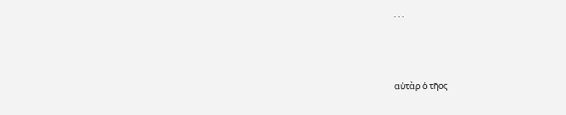· · ·



αὐτὰρ ὁ τῆος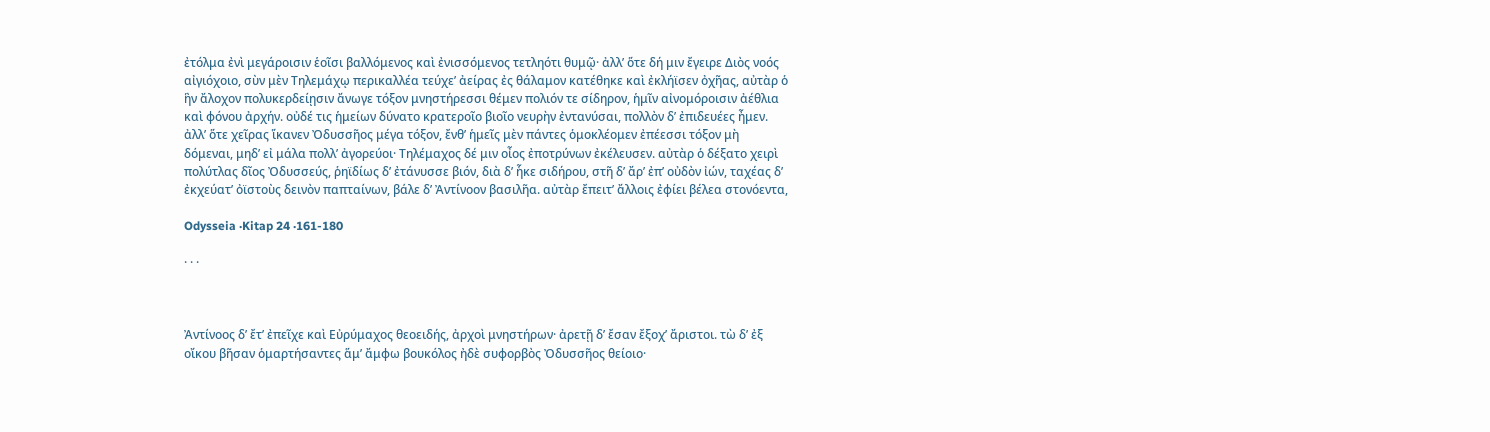ἐτόλμα ἐνὶ μεγάροισιν ἑοῖσι βαλλόμενος καὶ ἐνισσόμενος τετληότι θυμῷ· ἀλλʼ ὅτε δή μιν ἔγειρε Διὸς νοός αἰγιόχοιο, σὺν μὲν Τηλεμάχῳ περικαλλέα τεύχεʼ ἀείρας ἐς θάλαμον κατέθηκε καὶ ἐκλήϊσεν ὀχῆας, αὐτὰρ ὁ ἣν ἄλοχον πολυκερδείῃσιν ἄνωγε τόξον μνηστήρεσσι θέμεν πολιόν τε σίδηρον, ἡμῖν αἰνομόροισιν ἀέθλια καὶ φόνου ἀρχήν. οὐδέ τις ἡμείων δύνατο κρατεροῖο βιοῖο νευρὴν ἐντανύσαι, πολλὸν δʼ ἐπιδευέες ἦμεν. ἀλλʼ ὅτε χεῖρας ἵκανεν Ὀδυσσῆος μέγα τόξον, ἔνθʼ ἡμεῖς μὲν πάντες ὁμοκλέομεν ἐπέεσσι τόξον μὴ δόμεναι, μηδʼ εἰ μάλα πολλʼ ἀγορεύοι· Τηλέμαχος δέ μιν οἶος ἐποτρύνων ἐκέλευσεν. αὐτὰρ ὁ δέξατο χειρὶ πολύτλας δῖος Ὀδυσσεύς, ῥηϊδίως δʼ ἐτάνυσσε βιόν, διὰ δʼ ἧκε σιδήρου, στῆ δʼ ἄρʼ ἐπʼ οὐδὸν ἰών, ταχέας δʼ ἐκχεύατʼ ὀϊστοὺς δεινὸν παπταίνων, βάλε δʼ Ἀντίνοον βασιλῆα. αὐτὰρ ἔπειτʼ ἄλλοις ἐφίει βέλεα στονόεντα,

Odysseia ·Kitap 24 ·161-180

· · ·



Ἀντίνοος δʼ ἔτʼ ἐπεῖχε καὶ Εὐρύμαχος θεοειδής, ἀρχοὶ μνηστήρων· ἀρετῇ δʼ ἔσαν ἔξοχʼ ἄριστοι. τὼ δʼ ἐξ οἴκου βῆσαν ὁμαρτήσαντες ἅμʼ ἄμφω βουκόλος ἠδὲ συφορβὸς Ὀδυσσῆος θείοιο·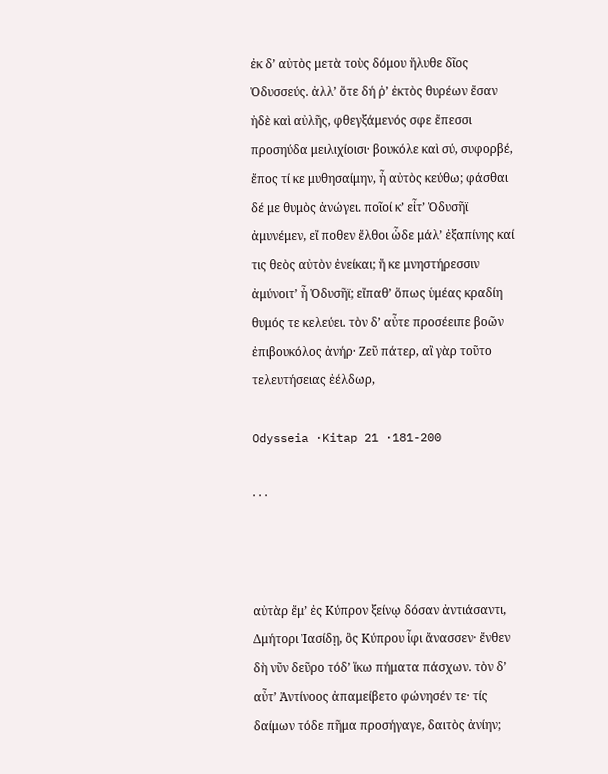ἐκ δʼ αὐτὸς μετὰ τοὺς δόμου ἤλυθε δῖος Ὀδυσσεύς. ἀλλʼ ὅτε δή ῥʼ ἐκτὸς θυρέων ἔσαν ἠδὲ καὶ αὐλῆς, φθεγξάμενός σφε ἔπεσσι προσηύδα μειλιχίοισι· βουκόλε καὶ σύ, συφορβέ, ἔπος τί κε μυθησαίμην, ἦ αὐτὸς κεύθω; φάσθαι δέ με θυμὸς ἀνώγει. ποῖοί κʼ εἶτʼ Ὀδυσῆϊ ἀμυνέμεν, εἴ ποθεν ἔλθοι ὧδε μάλʼ ἐξαπίνης καί τις θεὸς αὐτὸν ἐνείκαι; ἤ κε μνηστήρεσσιν ἀμύνοιτʼ ἦ Ὀδυσῆϊ; εἴπαθʼ ὅπως ὑμέας κραδίη θυμός τε κελεύει. τὸν δʼ αὖτε προσέειπε βοῶν ἐπιβουκόλος ἀνήρ· Ζεῦ πάτερ, αἲ γὰρ τοῦτο τελευτήσειας ἐέλδωρ,

Odysseia ·Kitap 21 ·181-200

· · ·



αὐτὰρ ἔμʼ ἐς Κύπρον ξείνῳ δόσαν ἀντιάσαντι, Δμήτορι Ἰασίδῃ, ὃς Κύπρου ἶφι ἄνασσεν· ἔνθεν δὴ νῦν δεῦρο τόδʼ ἵκω πήματα πάσχων. τὸν δʼ αὖτʼ Ἀντίνοος ἀπαμείβετο φώνησέν τε· τίς δαίμων τόδε πῆμα προσήγαγε, δαιτὸς ἀνίην;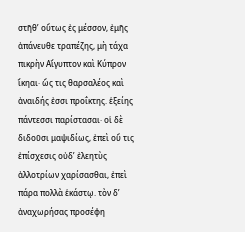στῆθʼ οὕτως ἐς μέσσον, ἐμῆς ἀπάνευθε τραπέζης, μὴ τάχα πικρὴν Αἴγυπτον καὶ Κύπρον ἵκηαι· ὥς τις θαρσαλέος καὶ ἀναιδής ἐσσι προΐκτης. ἑξείης πάντεσσι παρίστασαι· οἱ δὲ διδοῦσι μαψιδίως, ἐπεὶ οὔ τις ἐπίσχεσις οὐδʼ ἐλεητὺς ἀλλοτρίων χαρίσασθαι, ἐπεὶ πάρα πολλὰ ἑκάστῳ. τὸν δʼ ἀναχωρήσας προσέφη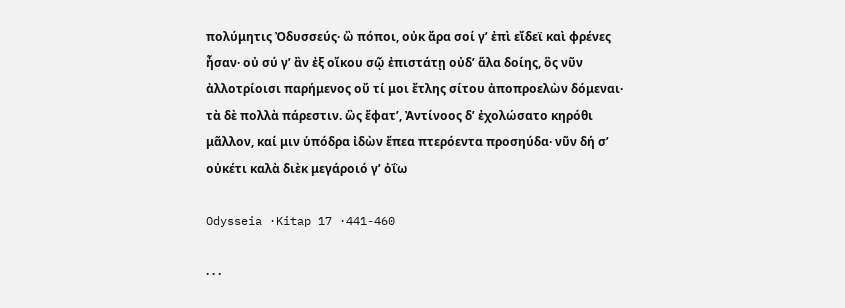πολύμητις Ὀδυσσεύς· ὢ πόποι, οὐκ ἄρα σοί γʼ ἐπὶ εἴδεϊ καὶ φρένες ἦσαν· οὐ σύ γʼ ἂν ἐξ οἴκου σῷ ἐπιστάτῃ οὐδʼ ἅλα δοίης, ὃς νῦν ἀλλοτρίοισι παρήμενος οὔ τί μοι ἔτλης σίτου ἀποπροελὼν δόμεναι· τὰ δὲ πολλὰ πάρεστιν. ὣς ἔφατʼ, Ἀντίνοος δʼ ἐχολώσατο κηρόθι μᾶλλον, καί μιν ὑπόδρα ἰδὼν ἔπεα πτερόεντα προσηύδα· νῦν δή σʼ οὐκέτι καλὰ διὲκ μεγάροιό γʼ ὀΐω

Odysseia ·Kitap 17 ·441-460

· · ·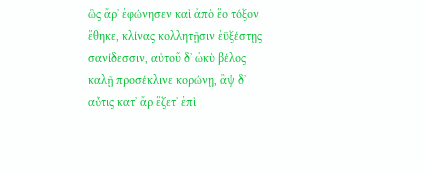ὣς ἄρʼ ἐφώνησεν καὶ ἀπὸ ἕο τόξον ἔθηκε, κλίνας κολλητῇσιν ἐϋξέστῃς σανίδεσσιν, αὐτοῦ δʼ ὠκὺ βέλος καλῇ προσέκλινε κορώνῃ, ἂψ δʼ αὖτις κατʼ ἄρ ἕζετʼ ἐπὶ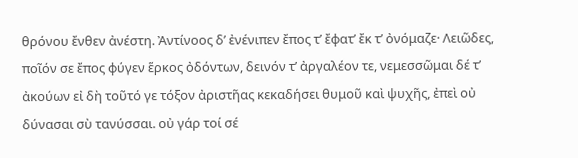θρόνου ἔνθεν ἀνέστη. Ἀντίνοος δʼ ἐνένιπεν ἔπος τʼ ἔφατʼ ἔκ τʼ ὀνόμαζε· Λειῶδες, ποῖόν σε ἔπος φύγεν ἕρκος ὀδόντων, δεινόν τʼ ἀργαλέον τε, νεμεσσῶμαι δέ τʼ ἀκούων εἰ δὴ τοῦτό γε τόξον ἀριστῆας κεκαδήσει θυμοῦ καὶ ψυχῆς, ἐπεὶ οὐ δύνασαι σὺ τανύσσαι. οὐ γάρ τοί σέ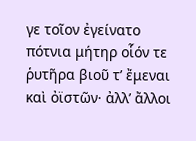γε τοῖον ἐγείνατο πότνια μήτηρ οἷόν τε ῥυτῆρα βιοῦ τʼ ἔμεναι καὶ ὀϊστῶν· ἀλλʼ ἄλλοι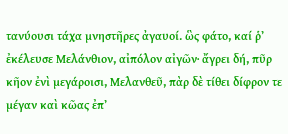τανύουσι τάχα μνηστῆρες ἀγαυοί. ὣς φάτο, καί ῥʼ ἐκέλευσε Μελάνθιον, αἰπόλον αἰγῶν· ἄγρει δή, πῦρ κῆον ἐνὶ μεγάροισι, Μελανθεῦ, πὰρ δὲ τίθει δίφρον τε μέγαν καὶ κῶας ἐπʼ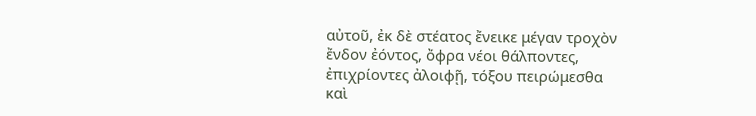αὐτοῦ, ἐκ δὲ στέατος ἔνεικε μέγαν τροχὸν ἔνδον ἐόντος, ὄφρα νέοι θάλποντες, ἐπιχρίοντες ἀλοιφῇ, τόξου πειρώμεσθα καὶ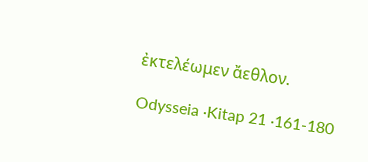ἐκτελέωμεν ἄεθλον.

Odysseia ·Kitap 21 ·161-180